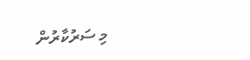މި ސަރުކާރުން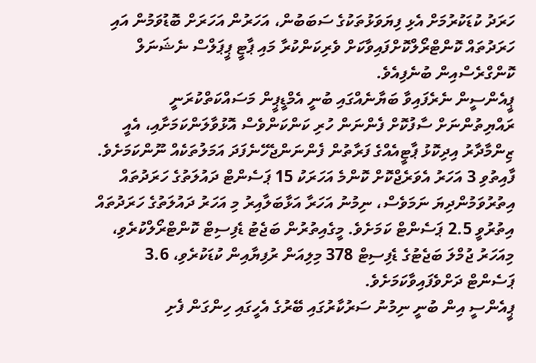ހަރަދު ކުޑަކުރުމަށް އެޅި ފިޔަވަޅުތަކުގެ ސަބަބުން، އަހަރުން އަހަރަށް ބޮޑުވަމުން އައި ހަރަދުތައް ކޮންޓްރޯލްކޮށްފައިވާކަށް ވެރިކަންކުރާ މައި ޕާޓީ ޕީޕަލްސް ނެޝަނަލް ކޮންގްރެސްއިން ބުނެފިއެވެ.
ޕީއެންސީން ނެރެފައިވާ ބަޔާނެއްގައި ބުނީ އެމްޑީޕީން މަސައްކަތްކުރަނީ ރައްޔިތުންނަށް ސާފުކޮށް ފެންނަން ހުރި ކަންކަންވެސް އޮޅުވާލަންކަމަށާއި، އެއީ ޒިންމާދާރު އިދިކޮޅު ޕާޓީއެއްގެ ފަރާތުން ފެންނަންޖެހޭނެފަދަ އަމަލުތަކެއް ނޫންކަމަށެވެ.
ފާއިތުވި 3 އަހަރު އެވަރެޖްކޮށް ކޮންމެ އަހަރަކު 15 ޕަސެންޓް ދައުލަތުގެ ހަރަދުތައް އިތުރުވަމުންދިޔަ ނަމަވެސް، ނިމުނު އަހަރާ އަޅާބަލާއިރު މި އަހަރު ދައުލަތުގެ ހަރަދުތައް އިތުރުވީ 2.5 ޕަސެންޓް ކަމަށެވެ. މީގެއިތުރުން ބަޖެޓު ޑެފިސިޓް ކޮންޓްރޯލްކުރެވި، މިއަހަރު ޖުމްލަ ބަޖެޓުގެ ޑެފިސިޓް 378 މިލިއަން ރުފިޔާއިން ކުޑަކުރެވި، 3.6 ޕަސެންޓް ދަށްވެފައިވާކަމަށެވެ.
ޕީއެންސީ އިން ބުނީ ނިމުނު ސަރުކާރުގައި ބޭރުގެ އެހީގައި ހިންގަން ފެށި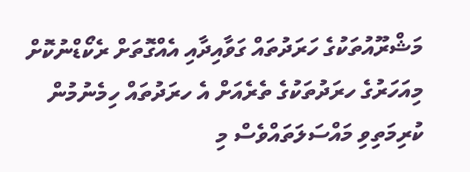މަޝްރޫއުތަކުގެ ހަރަދުތައް ގަވާއިދާއި އެއްގޮތަށް ރެކޯޑްނުކޮށް މިއަހަރުގެ ހރަދުތަކުގެ ތެރެއަށް އެ ހރަދުތައް ހިމެނުމުން ކުރިމަތިވި މައްސަލަތައްވެސް މި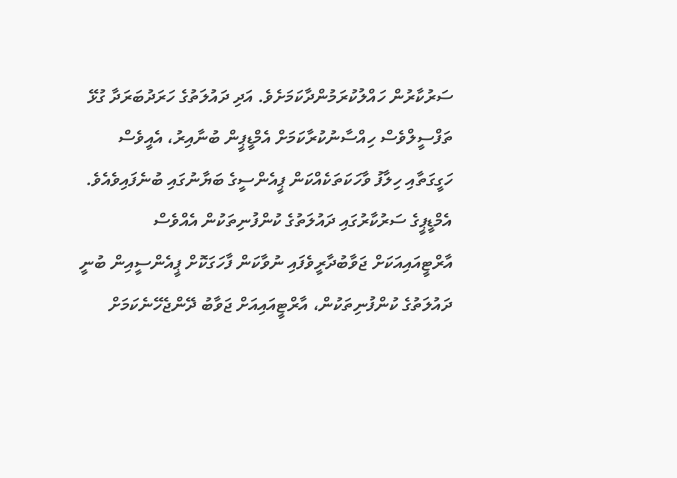ސަރުކާރުން ހައްލުކުރަމުންދާކަމަށެވެ. އަދި ދައުލަތުގެ ހަރަދުބަރަދާ ގުޅޭ ތަފްސީލްވެސް ހިއްސާނުކުރާކަމަށް އެމްޑީޕީން ބުނާއިރު، އެއީވެސް ހަގީގަތާއި ހިލާފު ވާހަކަތަކެއްކަން ޕީއެންސީގެ ބަޔާނުގައި ބުނެފައިވެއެވެ.
އެމްޑީޕީގެ ސަރުކާރުގައި ދައުލަތުގެ ކުންފުނިތަކުން އެއްވެސް އާރްޓީއައިއަކަށް ޖަވާބުދާރީވެފައި ނުވާކަން ފާހަގަކޮށް ޕީއެންސީއިން ބުނީ ދައުލަތުގެ ކުންފުނިތަކުން، އާރްޓީއައިއަށް ޖަވާބު ދޭންޖެހޭނެކަމަށް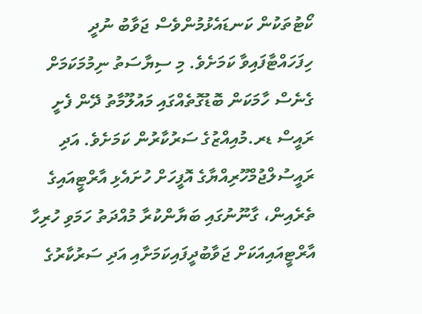ކޯޓުތަކުން ކަނޑައެޅުމުންވެސް ޖަވާބު ނުދީ ހިފަހައްޓާފައިވާ ކަމަށެވެ. މި ސިޔާސަތު ނިމުމަކަމަށް ގެނެސް ހާމަކަން ބޮޑުގޮތެއްގައި މައުލޫމާތު ދޭން ފެށީ ރައީސް ޑރ.މުއިއްޒުގެ ސަރުކާރުން ކަމަށެވެ. އަދި ރައީސުލްޖުމްހޫރިއްޔާގެ އޮފީހަށް ހުށައެޅި އާރްޓީއައިގެ ތެރެއިން، ގާނޫނުގައި ބަޔާންކުރާ މުއްދަތު ހަމަވި ހުރިހާ އާރްޓީއައިއަކަށް ޖަވާބުދީފައިކަމަށާއި އަދި ސަރުކާރުގެ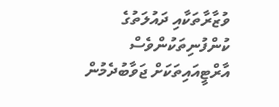ވުޒާރާތަކާއި ދައުލަތުގެ ކުންފުނިތަކުންވެސް އާރްޓީއައިތަކަށް ޖަވާބުދެމުން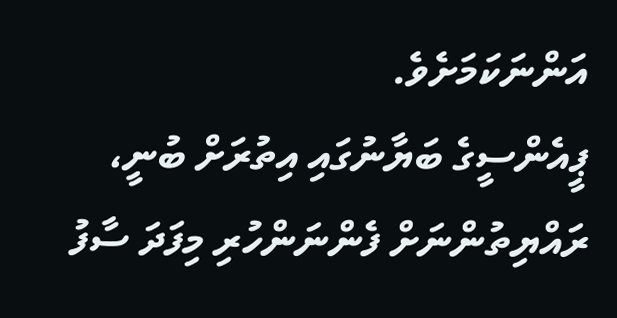އަންނަކަމަށެވެ.
ޕީއެންސީގެ ބަޔާނުގައި އިތުރަށް ބުނީ، ރައްޔިތުންނަށް ފެންނަންހުރި މިފަދަ ސާފު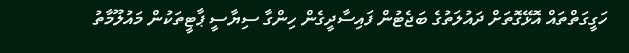ހަގީގަތްތައް އޮޅޭގޮތަށް ދައުލަތުގެ ބަޖެޓުން ފައިސާދީގެން ހިންގާ ސިޔާސީ ޕާޓީތަކުން މައުލޫމާތު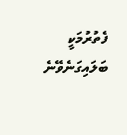ފެތުރުމަކީ ބަލައިގަނެވޭނެ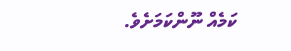ކަމެއް ނޫންކަމަށެވެ.